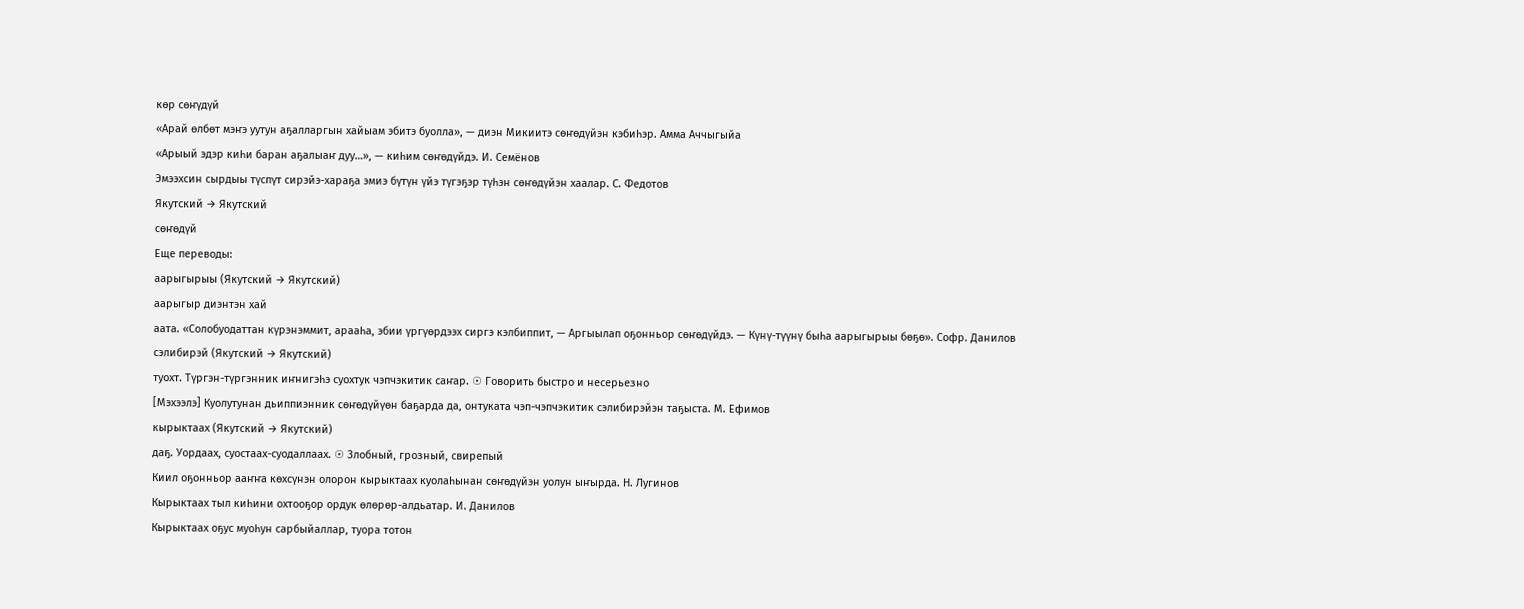көр сөҥүдүй
«Арай өлбөт мэҥэ уутун аҕалларгын хайыам эбитэ буолла», — диэн Микиитэ сөҥөдүйэн кэбиһэр. Амма Аччыгыйа
«Арыый эдэр киһи баран аҕалыаҥ дуу…», — киһим сөҥөдүйдэ. И. Семёнов
Эмээхсин сырдыы түспүт сирэйэ-хараҕа эмиэ бүтүн үйэ түгэҕэр түһэн сөҥөдүйэн хаалар. С. Федотов
Якутский → Якутский
сөҥөдүй
Еще переводы:
аарыгырыы (Якутский → Якутский)
аарыгыр диэнтэн хай
аата. «Солобуодаттан күрэнэммит, арааһа, эбии үргүөрдээх сиргэ кэлбиппит, — Аргыылап оҕонньор сөҥөдүйдэ. — Күнү-түүнү быһа аарыгырыы бөҕө». Софр. Данилов
сэлибирэй (Якутский → Якутский)
туохт. Түргэн-түргэнник иҥнигэһэ суохтук чэпчэкитик саҥар. ☉ Говорить быстро и несерьезно
[Мэхээлэ] Куолутунан дьиппиэнник сөҥөдүйүөн баҕарда да, онтуката чэп-чэпчэкитик сэлибирэйэн таҕыста. М. Ефимов
кырыктаах (Якутский → Якутский)
даҕ. Уордаах, суостаах-суодаллаах. ☉ Злобный, грозный, свирепый
Киил оҕонньор ааҥҥа көхсүнэн олорон кырыктаах куолаһынан сөҥөдүйэн уолун ыҥырда. Н. Лугинов
Кырыктаах тыл киһини охтооҕор ордук өлөрөр-алдьатар. И. Данилов
Кырыктаах оҕус муоһун сарбыйаллар, туора тотон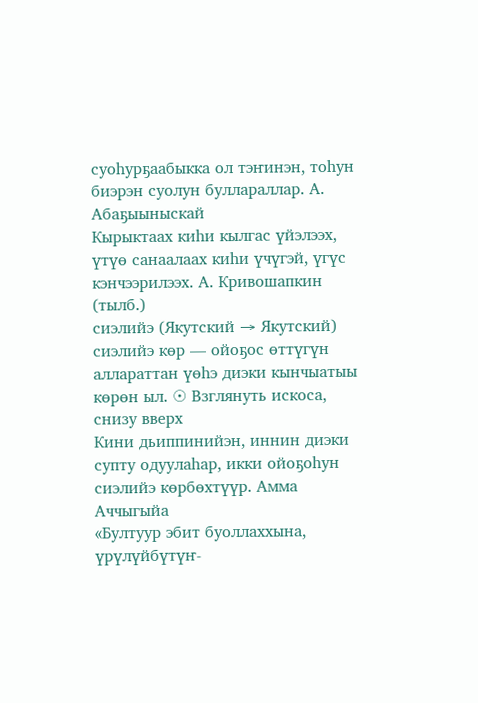суоһурҕаабыкка ол тэҥинэн, тоһун биэрэн суолун буллараллар. А. Абаҕыыныскай
Кырыктаах киһи кылгас үйэлээх, үтүө санаалаах киһи үчүгэй, үгүс кэнчээрилээх. А. Кривошапкин (тылб.)
сиэлийэ (Якутский → Якутский)
сиэлийэ көр — ойоҕос өттүгүн аллараттан үөһэ диэки кынчыатыы көрөн ыл. ☉ Взглянуть искоса, снизу вверх
Кини дьиппинийэн, иннин диэки супту одуулаһар, икки ойоҕоһун сиэлийэ көрбөхтүүр. Амма Аччыгыйа
«Бултуур эбит буоллаххына, үрүлүйбүтүҥ-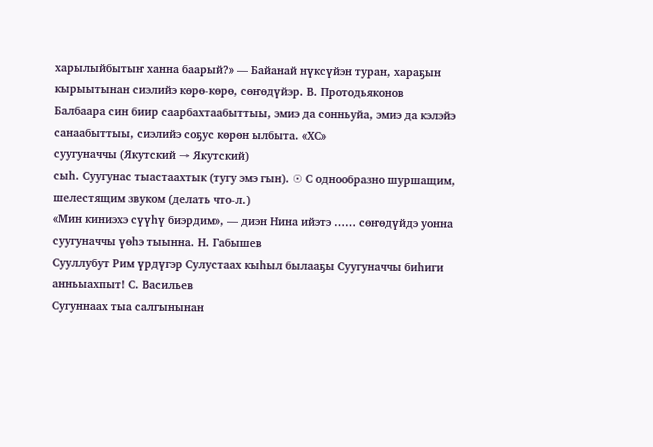харылыйбытыҥ ханна баарый?» — Байанай нүксүйэн туран, хараҕын кырыытынан сиэлийэ көрө-көрө, сөҥөдүйэр. В. Протодьяконов
Балбаара син биир саарбахтаабыттыы, эмиэ да сонньуйа, эмиэ да кэлэйэ санаабыттыы, сиэлийэ соҕус көрөн ылбыта. «ХС»
суугуначчы (Якутский → Якутский)
сыһ. Суугунас тыастаахтык (тугу эмэ гын). ☉ С однообразно шуршащим, шелестящим звуком (делать что-л.)
«Мин киниэхэ сүүһү биэрдим», — диэн Нина ийэтэ …… сөҥөдүйдэ уонна суугуначчы үөһэ тыынна. Н. Габышев
Сууллубут Рим үрдүгэр Сулустаах кыһыл былааҕы Суугуначчы биһиги анньыахпыт! С. Васильев
Сугуннаах тыа салгынынан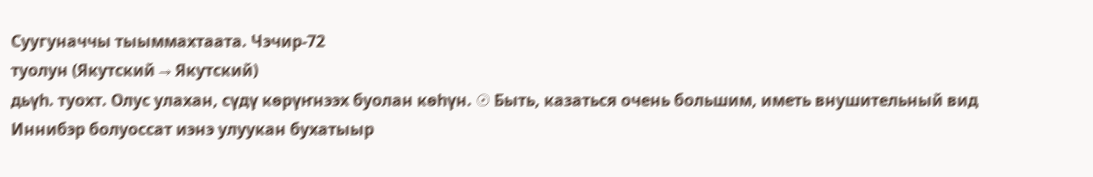Суугуначчы тыыммахтаата. Чэчир-72
туолун (Якутский → Якутский)
дьүһ. туохт. Олус улахан, сүдү көрүҥнээх буолан көһүн. ☉ Быть, казаться очень большим, иметь внушительный вид
Иннибэр болуоссат иэнэ улуукан бухатыыр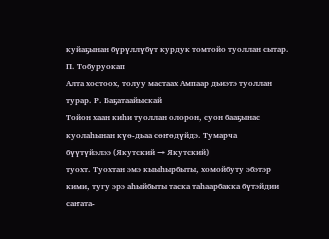куйаҕынан бүрүллүбүт курдук томтойо туоллан сытар. П. Тобуруокап
Алта хостоох, толуу мастаах Ампаар дьиэтэ туоллан турар. Р. Баҕатаайыскай
Тойон хаан киһи туоллан олорон, суон бааҕынас куолаһынан күө-дьаа сөҥөдүйдэ. Тумарча
бүүтүйэлээ (Якутский → Якутский)
туохт. Туохтан эмэ кыыһырбыты, хомойбуту эбэтэр кими, тугу эрэ аһыйбыты таска таһаарбакка бүтэйдии саҥата-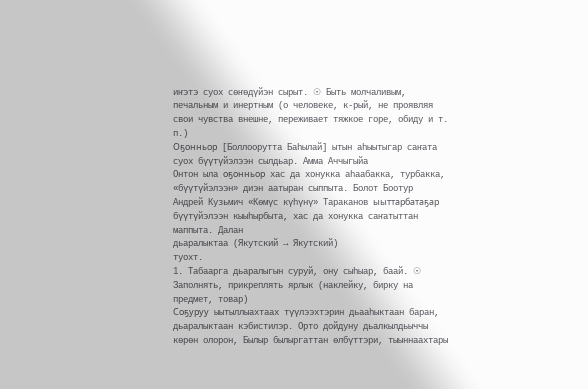иҥэтэ суох сөҥөдүйэн сырыт. ☉ Быть молчаливым, печальным и инертным (о человеке, к-рый, не проявляя свои чувства внешне, переживает тяжкое горе, обиду и т. п.)
Оҕонньор [Боллоорутта Баһылай] ытын аһыытыгар саҥата суох бүүтүйэлээн сылдьар. Амма Аччыгыйа
Онтон ыла оҕонньор хас да хонукка аһаабакка, турбакка, «бүүтүйэлээн» диэн аатыран сыппыта. Болот Боотур
Андрей Кузьмич «Көмүс күһүнү» Тараканов ыыттарбатаҕар бүүтүйэлээн кыыһырбыта, хас да хонукка саҥатыттан маппыта. Далан
дьаралыктаа (Якутский → Якутский)
туохт.
1. Табаарга дьаралыгын суруй, ону сыһыар, баай. ☉ Заполнять, прикреплять ярлык (наклейку, бирку на предмет, товар)
Соҕуруу ыытыллыахтаах түүлээхтэрин дьааһыктаан баран, дьаралыктаан кэбистилэр. Орто дойдуну дьалкылдьыччы көрөн олорон, Былыр былыргаттан өлбүттэри, тыыннаахтары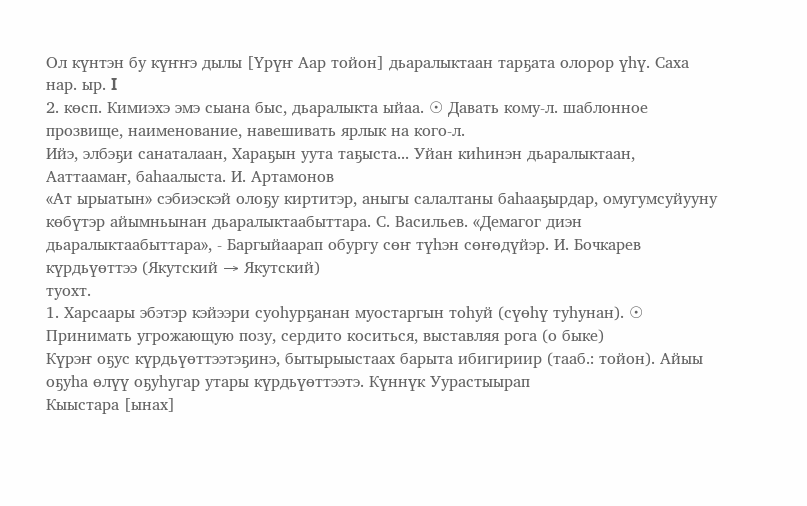Ол күнтэн бу күҥҥэ дылы [Үрүҥ Аар тойон] дьаралыктаан тарҕата олорор үһү. Саха нар. ыр. I
2. көсп. Кимиэхэ эмэ сыана быс, дьаралыкта ыйаа. ☉ Давать кому-л. шаблонное прозвище, наименование, навешивать ярлык на кого-л.
Ийэ, элбэҕи санаталаан, Хараҕын уута таҕыста... Уйан киһинэн дьаралыктаан, Ааттаамаҥ, баһаалыста. И. Артамонов
«Ат ырыатын» сэбиэскэй олоҕу киртитэр, аныгы салалтаны баһааҕырдар, омугумсуйууну көбүтэр айымньынан дьаралыктаабыттара. С. Васильев. «Демагог диэн дьаралыктаабыттара», - Баргыйаарап обургу сөҥ түһэн сөҥөдүйэр. И. Бочкарев
күрдьүөттээ (Якутский → Якутский)
туохт.
1. Харсаары эбэтэр кэйээри суоһурҕанан муостаргын тоһуй (сүөһү туһунан). ☉ Принимать угрожающую позу, сердито коситься, выставляя рога (о быке)
Күрэҥ оҕус күрдьүөттээтэҕинэ, бытырыыстаах барыта ибигириир (тааб.: тойон). Айыы оҕуһа өлүү оҕуһугар утары күрдьүөттээтэ. Күннүк Уурастыырап
Кыыстара [ынах]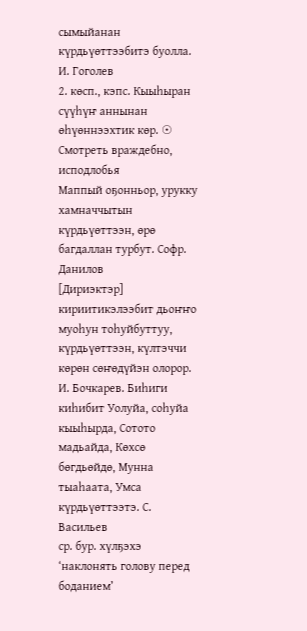сымыйанан күрдьүөттээбитэ буолла. И. Гоголев
2. көсп., кэпс. Кыыһыран сүүһүҥ аннынан өһүөннээхтик көр. ☉ Смотреть враждебно, исподлобья
Маппый оҕонньор, урукку хамначчытын күрдьүөттээн, өрө багдаллан турбут. Софр. Данилов
[Дириэктэр] кириитикэлээбит дьоҥҥо муоһун тоһуйбуттуу, күрдьүөттээн, күлтэччи көрөн сөҥөдүйэн олорор. И. Бочкарев. Биһиги киһибит Уолуйа, соһуйа кыыһырда, Сотото мадьайда, Көхсө бөгдьөйдө, Мунна тыаһаата, Умса күрдьүөттээтэ. С. Васильев
ср. бур. хүлҕэхэ ‘наклонять голову перед боданием’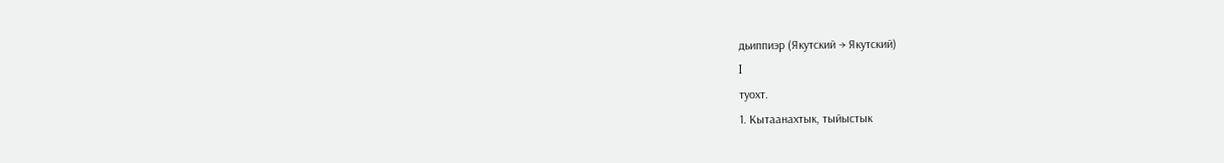дьиппиэр (Якутский → Якутский)
I
туохт.
1. Кытаанахтык, тыйыстык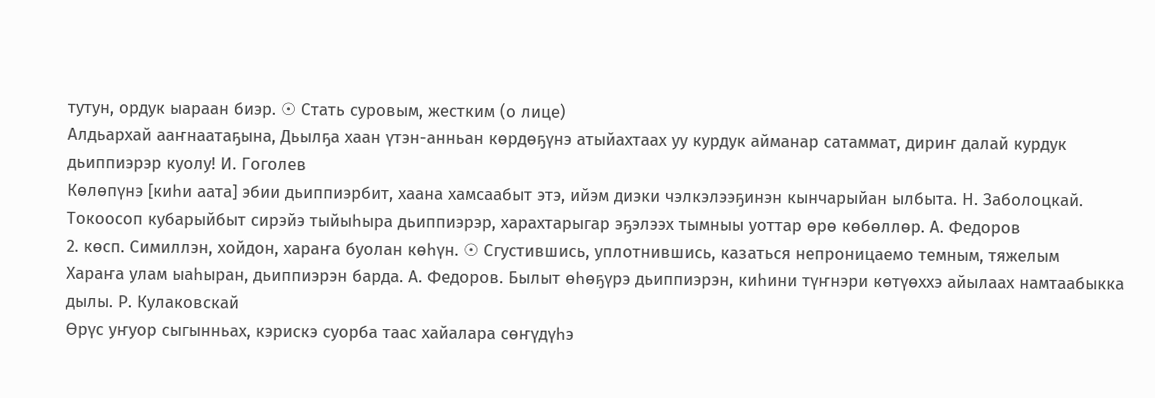тутун, ордук ыараан биэр. ☉ Стать суровым, жестким (о лице)
Алдьархай ааҥнаатаҕына, Дьылҕа хаан үтэн-анньан көрдөҕүнэ атыйахтаах уу курдук айманар сатаммат, дириҥ далай курдук дьиппиэрэр куолу! И. Гоголев
Көлөпүнэ [киһи аата] эбии дьиппиэрбит, хаана хамсаабыт этэ, ийэм диэки чэлкэлээҕинэн кынчарыйан ылбыта. Н. Заболоцкай. Токоосоп кубарыйбыт сирэйэ тыйыһыра дьиппиэрэр, харахтарыгар эҕэлээх тымныы уоттар өрө көбөллөр. А. Федоров
2. көсп. Симиллэн, хойдон, хараҥа буолан көһүн. ☉ Сгустившись, уплотнившись, казаться непроницаемо темным, тяжелым
Хараҥа улам ыаһыран, дьиппиэрэн барда. А. Федоров. Былыт өһөҕүрэ дьиппиэрэн, киһини түҥнэри көтүөххэ айылаах намтаабыкка дылы. Р. Кулаковскай
Өрүс уҥуор сыгынньах, кэрискэ суорба таас хайалара сөҥүдүһэ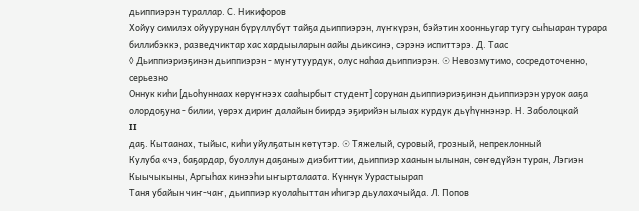дьиппиэрэн тураллар. С. Никифоров
Хойуу симилэх ойуурунан бүрүллүбүт тайҕа дьиппиэрэн, лүҥкүрэн, бэйэтин хоонньугар тугу сыһыаран турара биллибэккэ, разведчиктар хас хардыыларын аайы дьиксинэ, сэрэнэ испиттэрэ. Д. Таас
◊ Дьиппиэриэҕинэн дьиппиэрэн - муҥутуурдук, олус наһаа дьиппиэрэн. ☉ Невозмутимо, сосредоточенно, серьезно
Оннук киһи [дьоһуннаах көрүҥнээх сааһырбыт студент] сорунан дьиппиэриэҕинэн дьиппиэрэн уруок ааҕа олордоҕуна - билии, үөрэх дириҥ далайын биирдэ эҕирийэн ылыах курдук дьүһүннэнэр. Н. Заболоцкай
II
даҕ. Кытаанах, тыйыс, киһи уйулҕатын көтүтэр. ☉ Тяжелый, суровый, грозный, непреклонный
Кулуба «чэ, баҕардар, буоллун даҕаны» диэбиттии, дьиппиэр хаанын ылынан, сөҥөдүйэн туран, Лэгиэн Кыычыкыны, Аргыһах кинээһи ыҥырталаата. Күннүк Уурастыырап
Таня убайын чиҥ-чаҥ, дьиппиэр куолаһыттан иһигэр дьулахачыйда. Л. Попов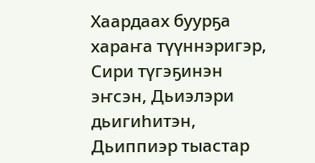Хаардаах буурҕа хараҥа түүннэригэр, Сири түгэҕинэн эҥсэн, Дьиэлэри дьигиһитэн, Дьиппиэр тыастар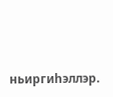ньиргиһэллэр.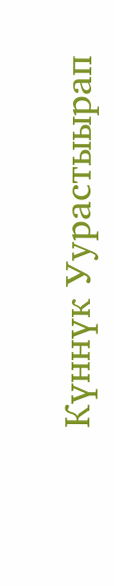Күннүк Уурастыырап